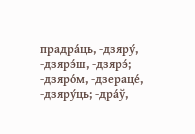прадра́ць, -дзяру́, -дзярэ́ш, -дзярэ́; -дзяро́м, -дзераце́, -дзяру́ць; -дра́ў,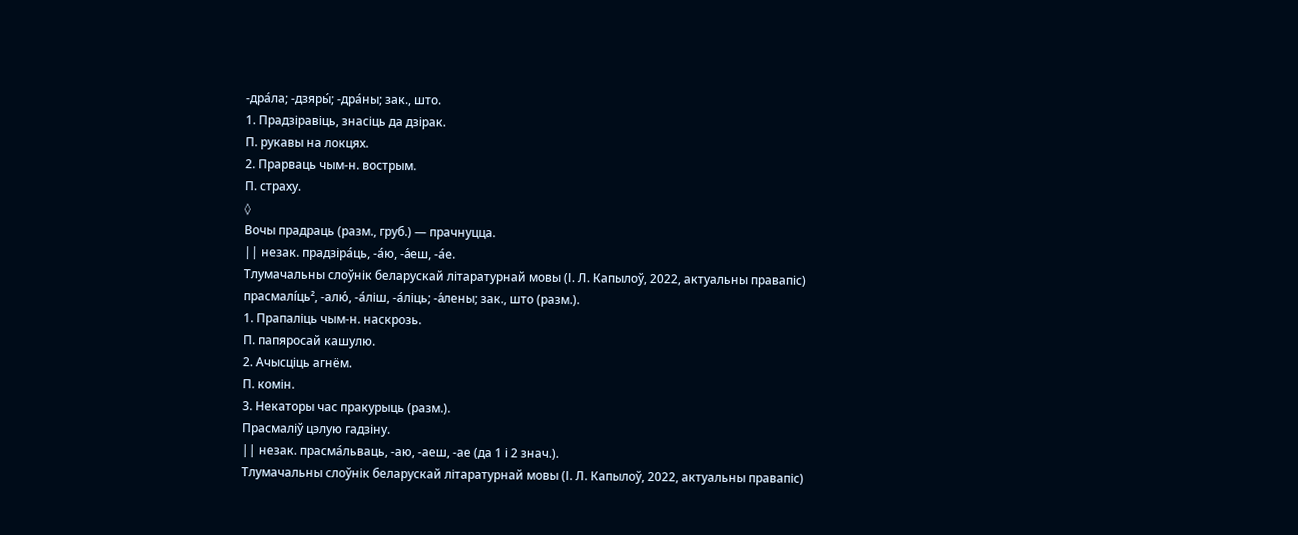-дра́ла; -дзяры́; -дра́ны; зак., што.
1. Прадзіравіць, знасіць да дзірак.
П. рукавы на локцях.
2. Прарваць чым-н. вострым.
П. страху.
◊
Вочы прадраць (разм., груб.) — прачнуцца.
|| незак. прадзіра́ць, -а́ю, -а́еш, -а́е.
Тлумачальны слоўнік беларускай літаратурнай мовы (І. Л. Капылоў, 2022, актуальны правапіс)
прасмалі́ць², -алю́, -а́ліш, -а́ліць; -а́лены; зак., што (разм.).
1. Прапаліць чым-н. наскрозь.
П. папяросай кашулю.
2. Ачысціць агнём.
П. комін.
3. Некаторы час пракурыць (разм.).
Прасмаліў цэлую гадзіну.
|| незак. прасма́льваць, -аю, -аеш, -ае (да 1 і 2 знач.).
Тлумачальны слоўнік беларускай літаратурнай мовы (І. Л. Капылоў, 2022, актуальны правапіс)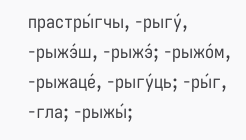прастры́гчы, -рыгу́, -рыжэ́ш, -рыжэ́; -рыжо́м, -рыжаце́, -рыгу́ць; -ры́г, -гла; -рыжы́;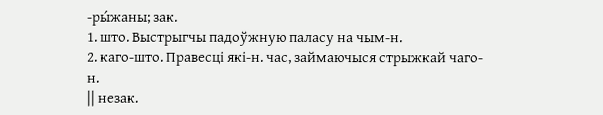-ры́жаны; зак.
1. што. Выстрыгчы падоўжную паласу на чым-н.
2. каго-што. Правесці які-н. час, займаючыся стрыжкай чаго-н.
|| незак.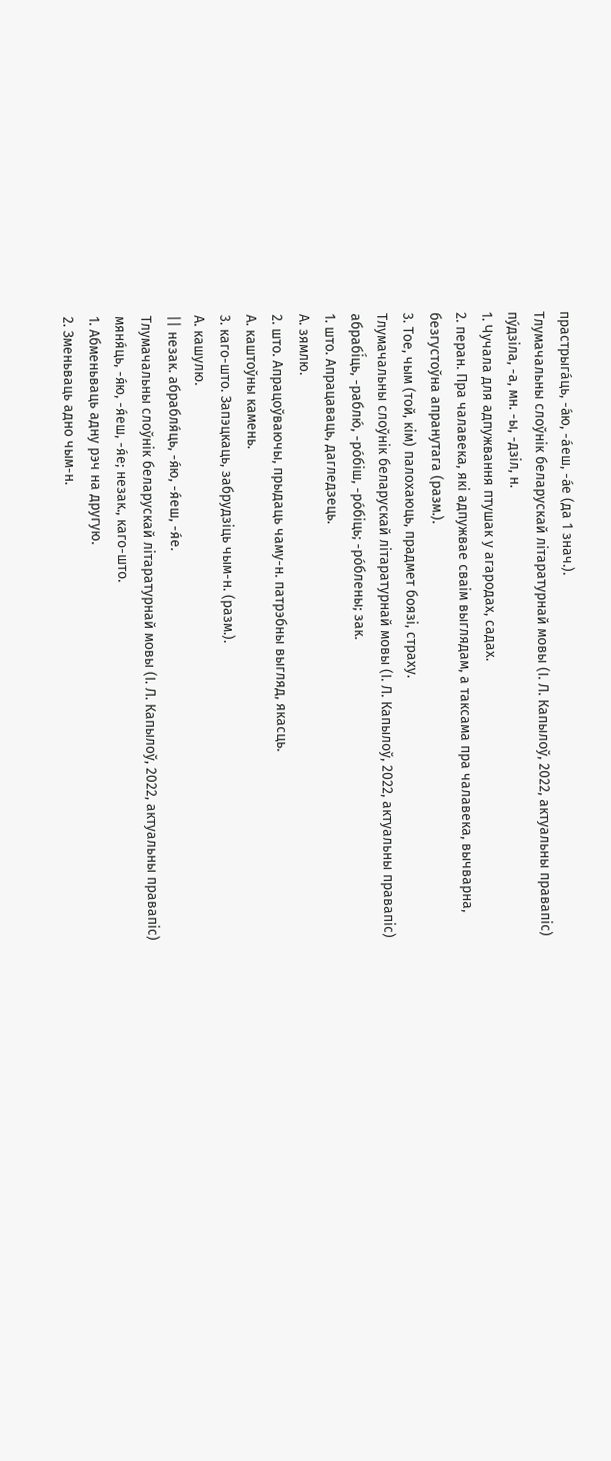прастрыга́ць, -а́ю, -а́еш, -а́е (да 1 знач.).
Тлумачальны слоўнік беларускай літаратурнай мовы (І. Л. Капылоў, 2022, актуальны правапіс)
пу́дзіла, -а, мн. -ы, -дзіл, н.
1. Чучала для адпужвання птушак у агародах, садах.
2. перан. Пра чалавека, які адпужвае сваім выглядам, а таксама пра чалавека, вычварна, безгустоўна апранутага (разм.).
3. Тое, чым (той, кім) палохаюць, прадмет боязі, страху.
Тлумачальны слоўнік беларускай літаратурнай мовы (І. Л. Капылоў, 2022, актуальны правапіс)
абрабі́ць, -раблю́, -ро́біш, -ро́біць; -ро́блены; зак.
1. што. Апрацаваць, дагледзець.
А. зямлю.
2. што. Апрацоўваючы, прыдаць чаму-н. патрэбны выгляд, якасць.
А. каштоўны камень.
3. каго-што. Запэцкаць, забрудзіць чым-н. (разм.).
А. кашулю.
|| незак. абрабля́ць, -я́ю, -я́еш, -я́е.
Тлумачальны слоўнік беларускай літаратурнай мовы (І. Л. Капылоў, 2022, актуальны правапіс)
мяня́ць, -я́ю, -я́еш, -я́е; незак., каго-што.
1. Абменьваць адну рэч на другую.
2. Зменьваць адно чым-н.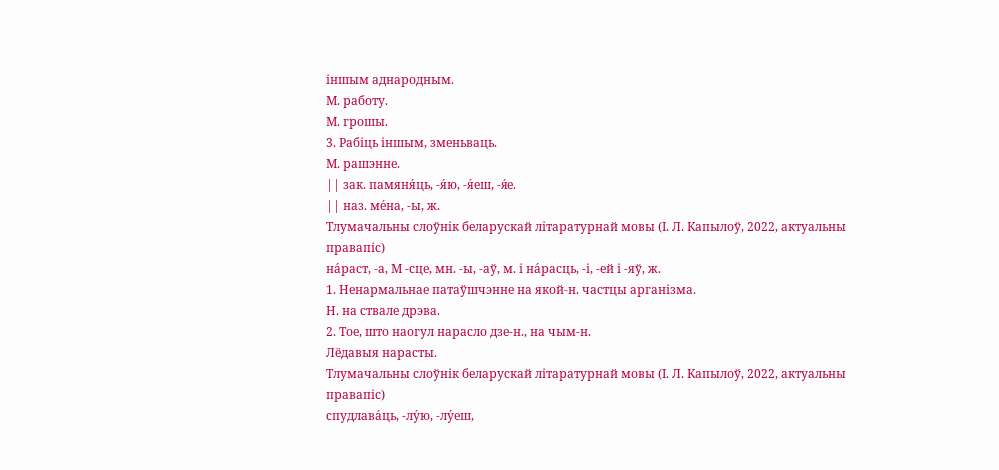іншым аднародным.
М. работу.
М. грошы.
3. Рабіць іншым, зменьваць.
М. рашэнне.
|| зак. памяня́ць, -я́ю, -я́еш, -я́е.
|| наз. ме́на, -ы, ж.
Тлумачальны слоўнік беларускай літаратурнай мовы (І. Л. Капылоў, 2022, актуальны правапіс)
на́раст, -а, М -сце, мн. -ы, -аў, м. і на́расць, -і, -ей і -яў, ж.
1. Ненармальнае патаўшчэнне на якой-н. частцы арганізма.
Н. на ствале дрэва.
2. Тое, што наогул нарасло дзе-н., на чым-н.
Лёдавыя нарасты.
Тлумачальны слоўнік беларускай літаратурнай мовы (І. Л. Капылоў, 2022, актуальны правапіс)
спудлава́ць, -лу́ю, -лу́еш,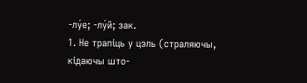-лу́е; -лу́й; зак.
1. Не трапіць у цэль (страляючы, кідаючы што-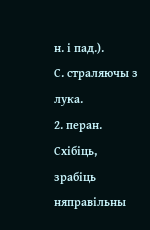н. і пад.).
С. страляючы з лука.
2. перан. Схібіць, зрабіць няправільны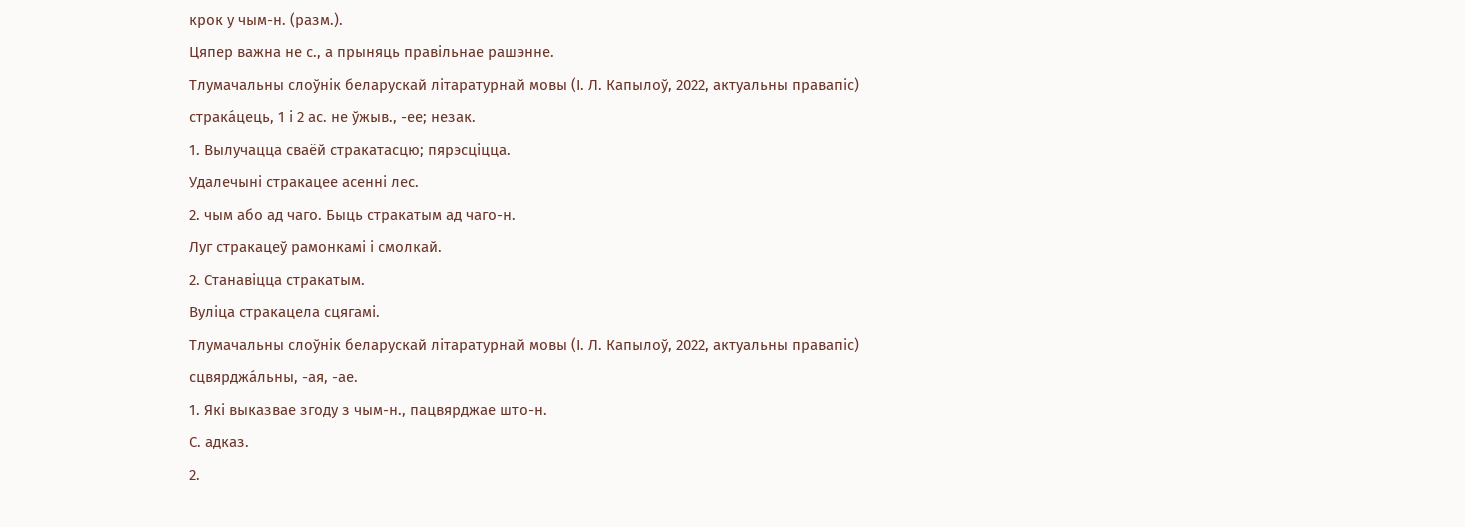крок у чым-н. (разм.).
Цяпер важна не с., а прыняць правільнае рашэнне.
Тлумачальны слоўнік беларускай літаратурнай мовы (І. Л. Капылоў, 2022, актуальны правапіс)
страка́цець, 1 і 2 ас. не ўжыв., -ее; незак.
1. Вылучацца сваёй стракатасцю; пярэсціцца.
Удалечыні стракацее асенні лес.
2. чым або ад чаго. Быць стракатым ад чаго-н.
Луг стракацеў рамонкамі і смолкай.
2. Станавіцца стракатым.
Вуліца стракацела сцягамі.
Тлумачальны слоўнік беларускай літаратурнай мовы (І. Л. Капылоў, 2022, актуальны правапіс)
сцвярджа́льны, -ая, -ае.
1. Які выказвае згоду з чым-н., пацвярджае што-н.
С. адказ.
2.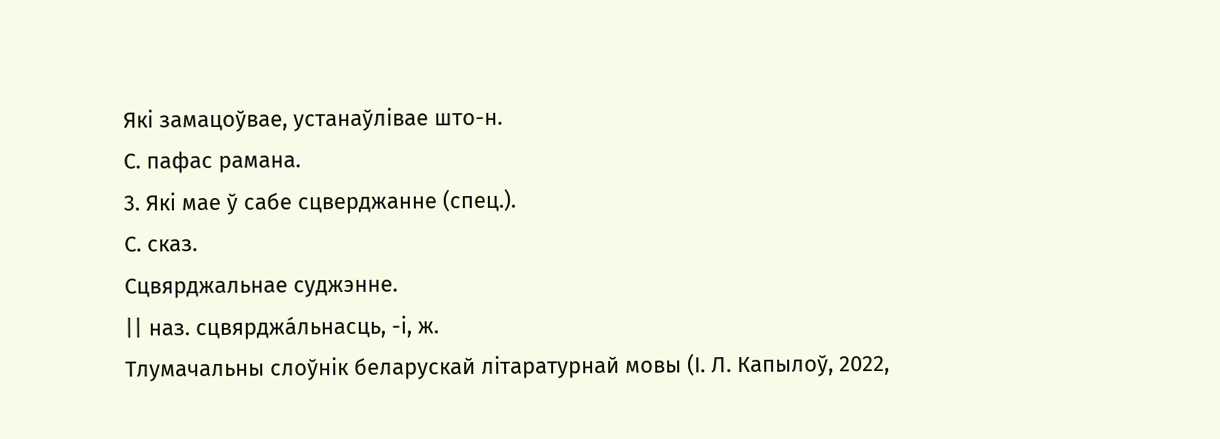Які замацоўвае, устанаўлівае што-н.
С. пафас рамана.
3. Які мае ў сабе сцверджанне (спец.).
С. сказ.
Сцвярджальнае суджэнне.
|| наз. сцвярджа́льнасць, -і, ж.
Тлумачальны слоўнік беларускай літаратурнай мовы (І. Л. Капылоў, 2022,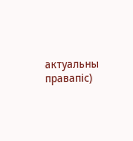актуальны правапіс)